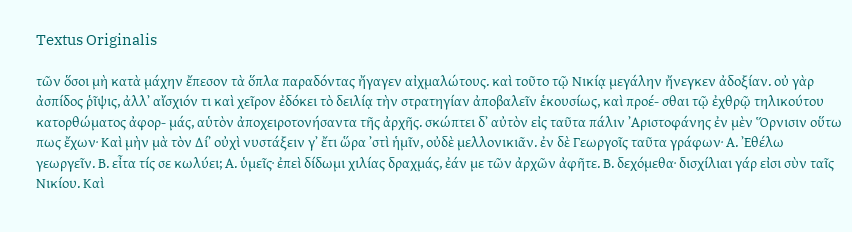Textus Originalis

τῶν ὅσοι μὴ κατὰ μάχην ἔπεσον τὰ ὅπλα παραδόντας ἤγαγεν αἰχμαλώτους. καὶ τοῦτο τῷ Νικίᾳ μεγάλην ἤνεγκεν ἀδοξίαν. οὐ γὰρ ἀσπίδος ῥῖψις, ἀλλ᾽ αἴσχιόν τι καὶ χεῖρον ἐδόκει τὸ δειλίᾳ τὴν στρατηγίαν ἀποβαλεῖν ἑκουσίως, καὶ προέ- σθαι τῷ ἐχθρῷ τηλικούτου κατορθώματος ἀφορ- μάς, αὑτὸν ἀποχειροτονήσαντα τῆς ἀρχῆς. σκώπτει δ᾽ αὐτὸν εἰς ταῦτα πάλιν ᾿Αριστοφάνης ἐν μὲν Ὅρνισιν οὕτω πως ἔχων· Καὶ μὴν μὰ τὸν Δί᾽ οὐχὶ νυστάξειν γ᾽ ἔτι ὥρα ᾿στὶ ἡμῖν, οὐδὲ μελλονικιᾶν. ἐν δὲ Γεωργοῖς ταῦτα γράφων· Α. ᾿Εθέλω γεωργεῖν. Β. εἶτα τίς σε κωλύει; Α. ὑμεῖς· ἐπεὶ δίδωμι χιλίας δραχμάς, ἐάν με τῶν ἀρχῶν ἀφῆτε. Β. δεχόμεθα· δισχίλιαι γάρ εἰσι σὺν ταῖς Νικίου. Καὶ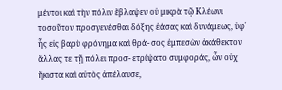μέντοι καὶ τὴν πόλιν ἔβλαψεν οὐ μικρὰ τῷ Κλέωνι τοσοῦτον προσγενέσθαι δόξης ἐάσας καὶ δυνάμεως, ὑφ᾽ ἧς εἰς βαρὺ φρόνημα καὶ θρά- σος ἐμπεσὼν ἀκάθεκτον ἄλλας τε τῇ πόλει προσ- ετρίψατο συμφοράς, ὧν οὐχ ἥκιστα καὶ αὐτὸς ἀπέλαυσε,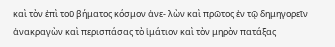καὶ τὸν ἐπὶ τοῦ βήματος κόσμον ἀνε- λὼν καὶ πρῶτος ἐν τῷ δημηγορεῖν ἀνακραγὼν καὶ περισπάσας τὸ ἱμάτιον καὶ τὸν μηρὸν πατάξας